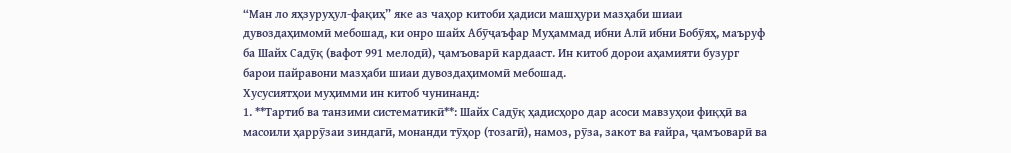“Ман ло яҳзуруҳул-фақиҳ” яке аз чаҳор китоби ҳадиси машҳури мазҳаби шиаи дувоздаҳимомӣ мебошад, ки онро шайх Абӯҷаъфар Муҳаммад ибни Алӣ ибни Бобӯяҳ, маъруф ба Шайх Садӯқ (вафот 991 мелодӣ), ҷамъоварӣ кардааст. Ин китоб дорои аҳамияти бузург барои пайравони мазҳаби шиаи дувоздаҳимомӣ мебошад.
Хусусиятҳои муҳимми ин китоб чунинанд:
1. **Тартиб ва танзими систематикӣ**: Шайх Садӯқ ҳадисҳоро дар асоси мавзуҳои фиқҳӣ ва масоили ҳаррӯзаи зиндагӣ, монанди тӯҳор (тозагӣ), намоз, рӯза, закот ва ғайра, ҷамъоварӣ ва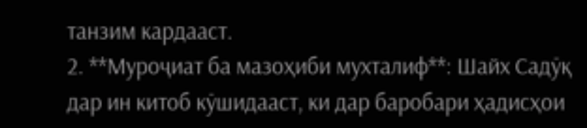танзим кардааст.
2. **Муроҷиат ба мазоҳиби мухталиф**: Шайх Садӯқ дар ин китоб кӯшидааст, ки дар баробари ҳадисҳои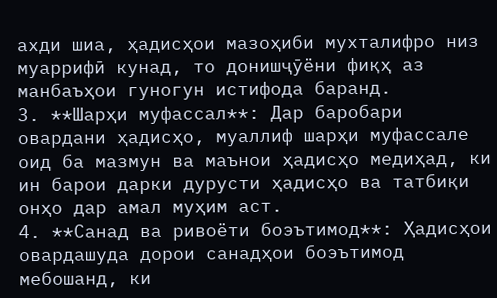ахди шиа, ҳадисҳои мазоҳиби мухталифро низ муаррифӣ кунад, то донишҷӯёни фиқҳ аз манбаъҳои гуногун истифода баранд.
3. **Шарҳи муфассал**: Дар баробари овардани ҳадисҳо, муаллиф шарҳи муфассале оид ба мазмун ва маънои ҳадисҳо медиҳад, ки ин барои дарки дурусти ҳадисҳо ва татбиқи онҳо дар амал муҳим аст.
4. **Санад ва ривоёти боэътимод**: Ҳадисҳои овардашуда дорои санадҳои боэътимод мебошанд, ки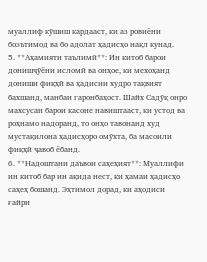муаллиф кӯшиш кардааст, ки аз ровиёни боэътимод ва бо адолат ҳадисҳо нақл кунад.
5. **Аҳамияти таълимӣ**: Ин китоб барои донишҷӯёни исломӣ ва онҳое, ки мехоҳанд дониши фиқҳӣ ва ҳадисии худро тақвият бахшанд, манбаи гаронбаҳост. Шайх Садӯқ онро махсусан барои касоне навиштааст, ки устод ва роҳнамо надоранд, то онҳо тавонанд худ мустақилона ҳадисҳоро омӯхта, ба масоили фиқҳӣ ҷавоб ёбанд.
6. **Надоштани даъвои саҳеҳият**: Муаллифи ин китоб бар ин ақида нест, ки ҳамаи ҳадисҳо саҳеҳ бошанд. Эҳтимол дорад, ки аҳодиси ғайри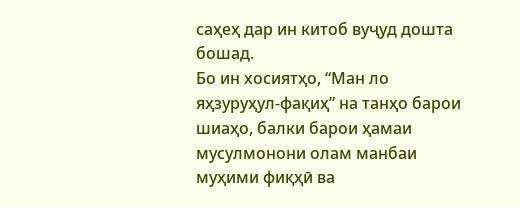саҳеҳ дар ин китоб вуҷуд дошта бошад.
Бо ин хосиятҳо, “Ман ло яҳзуруҳул-фақиҳ” на танҳо барои шиаҳо, балки барои ҳамаи мусулмонони олам манбаи муҳими фиқҳӣ ва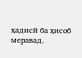ҳадисӣ ба ҳисоб меравад.